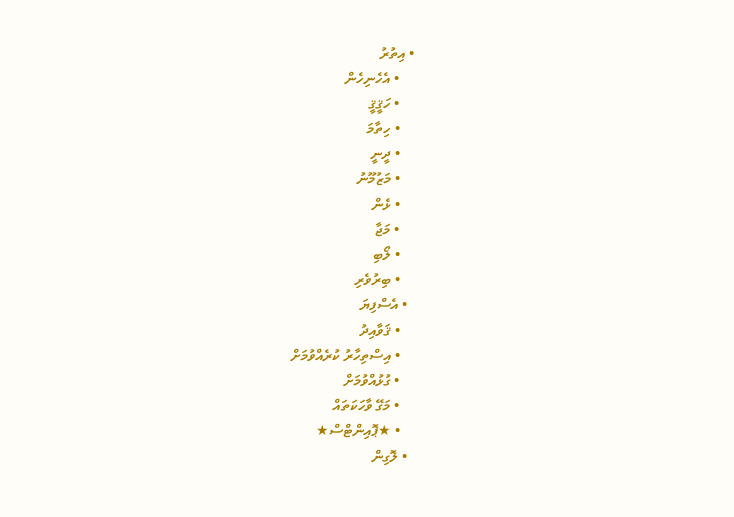• އިތުރު
    • އެހެނިހެން
    • ހަޤީޤީ
    • ހިތާމަ
    • ދީނީ
    • މަޒުމޫނު
    • ޅެން
    • މަޖާ
    • ލޯބި
    • ބިރުވެރި
  • އެސްފިޔަ
    • ޤަވާއިދު
    • އިސްތިހާރު ކުރެއްވުމަށް
    • ގުޅުއްވުމަށް
    • މަގޭ ވާހަކަތައް
    • ★ޕޮއިންޓްސް★
  • ލޮގިން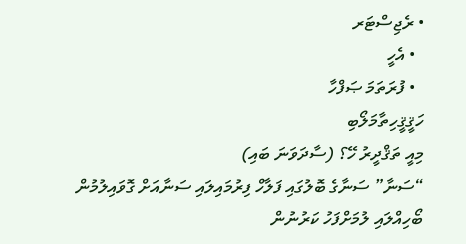• ރެޖިސްޓަރ
  • އެހީ
  • ފުރަތަމަ ޞަފްހާ
ހަޤީޤީހިތާމަލޯބި
މިއީ ތަޤްދީރު ހޭ؟ (ސާދަވަނަ ބައި)
“ސަނާ” ސަނާގެ ބޮލުގައި ފަލާހް ފިރުމައިލައި ސަނާއަށް ގޮވައިލުމުން ބޯހިއްލައި ލުމަށްފަހު ކަރުނުން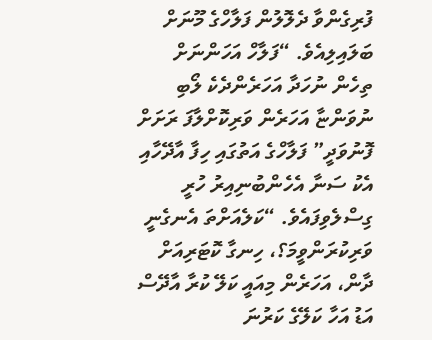ފުރިގެންވާ ދެލޮލުން ފަލާހްގެ މޫނަށް ބަލައިލިއެވެ. “ފަލާހް އަހަންނަށް ތިހެން ނުހަދާ އަހަރެންދެކެ ލޯބި ނުވަންޏާ އަހަރެން ވަރިކޮށްލާފަ ރަށަށް ފޮނުވަދީ” ފަލާހްގެ އަތުގައި ހިފާ އާދޭހާއި އެކު ސަނާ އެހެންބުނިއިރު ހުރީ ގިސްލެވިފައެވެ. “ކަލެއަށްތަ އެނގެނީ ވަރިކުރަންވީމަ؟، ހިނގާ ކޮޓަރިއަށް ދާން، އަހަރެން މިއައީ ކަލޭ ކުރާ އާދޭސް އަޑު އަހާ ކަލޭގެ ކަރުނަ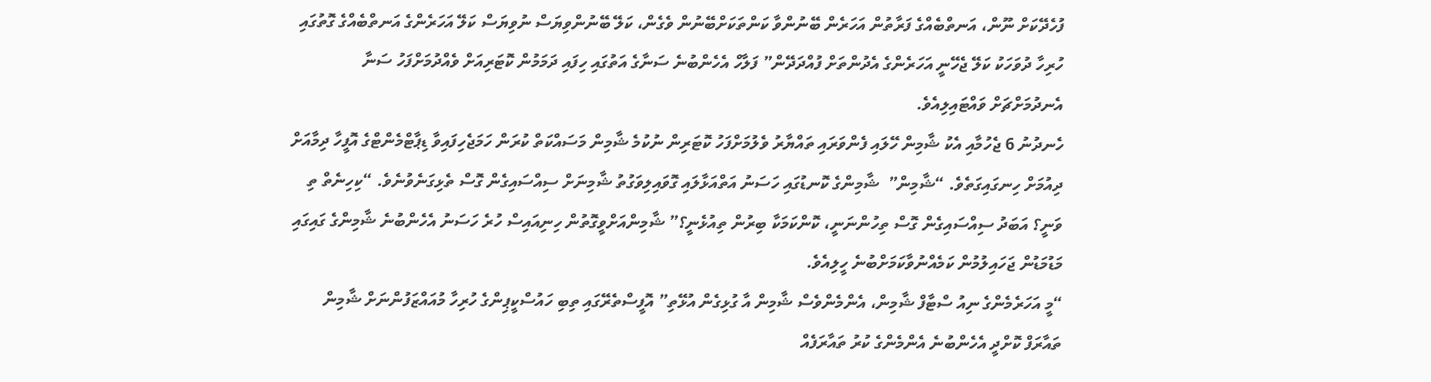ފުހެދޭކަށް ނޫން، އަނތްބެއްގެ ފަރާތުން އަހަރެން ބޭނުންވާ ކަންތަކަށްބޭނުން ވެގެން، ކަލޭ ބޭނުންވިޔަސް ނުވިޔަސް ކަލޭ އަހަރެންގެ އަނތްބެއްގެ ގޮތުގައި ހުރިހާ ދުވަހަކު ކަލޭ ޖެހޭނީ އަހަރެންގެ އެދުންތަށް ފުއްދަދޭން” ފަލާހް އެހެންބުނެ ސަނާގެ އަތުގައި ހިފައި ދަމަމުން ކޮޓަރިއަށް ވެއްދުމަށްފަހު ސަނާ އެނދުމަށްޗަށް ވައްޓައިލިއެވެ.
ހެނދުނު 6 ޖެހުމާއި އެކު ޝާމިން ހޭލައި ފެންވަރައި ތައްޔާރު ވެލުމަށްފަހު ކޮޓަރިން ނުކުމެ ޝާމިން މަސައްކަތް ކުރަން ހަމަޖެހިފައިވާ ޑިޕާޓްމެންޓްގެ އޮފީހާ ދިމާއަށް ދިއުމަށް ހިނގައިގަތެވެ. “ޝާމިން”  ޝާމިންގެ ކޮނޑުގައި ހަސަނު އަތްއަޅާލައި ގޮވައިލިވަގުތު ޝާމިނަށް ސިއްސައިގެން ގޮސް ތެޅިގަނެވުނެވެ. “ކިހިނެތް ތި ވަނީ؟ އަބަދު ސިއްސައިގެން ގޮސް ތިހުންނަނީ، ކޮންކަމަކާ ބިރުން ތިއުޅެނީ؟” ޝާމިންއަށްވީގޮތުން ހިނިއައިސް ހުރެ ހަސަނު އެހެންބުނެ ޝާމިންގެ ގައިގައި މަޑުމަޑުން ޖަހައިލުމުން ކަމެއްނުވާކަމަށްބުނެ ހީލިއެވެ.
“މީ އަހަރެމެންގެ ނިއު ސްޓާފް ޝާމިން، އެންމެންވެސް ޝާމިން އާ ގުޅިގެން އުޅޭތި” އޮފީސްތެރޭގައި ތިބި ހައުސްކީޕިންގެ ހުރިހާ މުއައްޒަފުންނަށް ޝާމިން ތައާރަފް ކޮށްދީ އެހެންބުނެ އެންމެންގެ ކުރު ތައާރަފެއް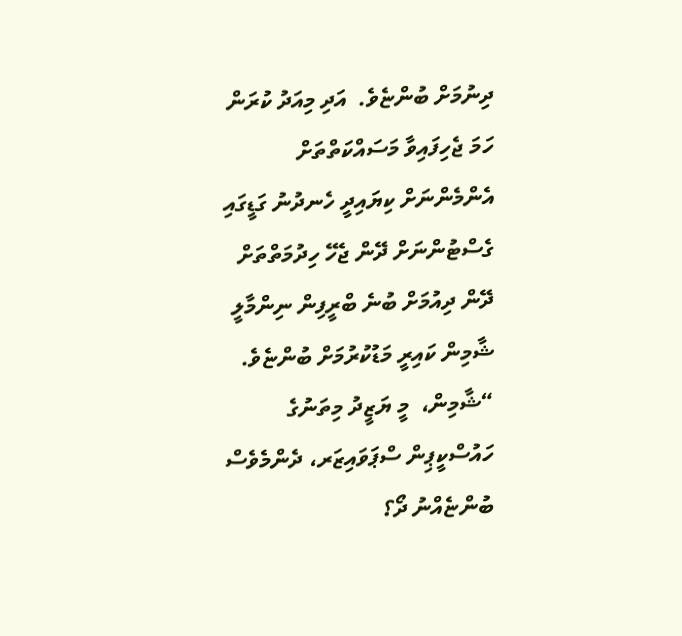ދިނުމަށް ބުންޏެވެ.  އަދި މިއަދު ކުރަން ހަމަ ޖެހިފައިވާ މަސައްކަތްތަށް އެންމެންނަށް ކިޔައިދީ ހެނދުނު ގަޑީގައި ގެސްޓުންނަށް ދޭން ޖެހޭ ހިދުމަތްތަށް ދޭން ދިއުމަށް ބުނެ ބްރީފިން ނިންމާލީ ޝާމިން ކައިރީ މަޑުކުރުމަށް ބުންޏެވެ.
“ޝާމިން،  މީ ޔަޒީދު މިތަނުގެ ހައުސްކީޕިން ސްޕަވައިޒަރ، ދެންމެވެސް ބުންޏެއްނު ދޯ؟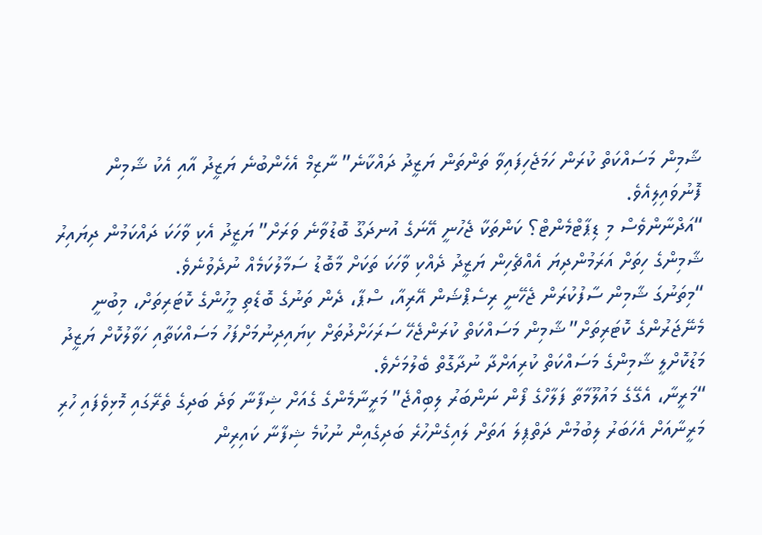ޝާމިން މަސައްކަތް ކުރަން ހަމަޖެހިފައިވާ ތަންތަން ޔަޒީދު ދައްކާނެ” ނާޒިމް އެހެންބުނެ ޔަޒީދު އާއި އެކު ޝާމިން ފޮނުވައިލިއެވެ.
“އަދްނާންވެސް މި ޑިޕާޓްމެންޓް؟ ކަންތަކާ ޖެހުނީ އޭނަގެ އުނދަގޫ ބޮޑުވާނެ ވަރަށް” ޔަޒީދު އެކި ވާހަކަ ދައްކަމުން ދިޔައިރު ޝާމިންގެ ހިތަށް އަރަމުންދިޔަ އެއްޗެހިން ޔަޒީދު ދެއްކި ވާހަކަ ތަކަށް މާބޮޑު ސަމާލުކަމެއް ނުދެވުނެވެ.
“މިތަނުގަ ޝާމިން ސާފުކުރަން ޖެހޭނީ ރިސެޕްޝަން އޭރިއާ، ސްޕާ، ދެން ތަނުގެ ބޮޑެތި މީހުންގެ ކޮޓަރިތަށް، މިބުނީ މެނޭޖަރުންގެ ކޮޓަރިތަށް” ޝާމިން މަސައްކަތް ކުރަންޖެހޭ ސަރަހަށްދުތަށް ކިޔައިދިނުމަށްފަހު މަސައްކަތާއި ހަވާލުކޮށް ޔަޒީދު މަޑުކޮށްލީ ޝާމިންގެ މަސައްކަތް ކުރިއަށްދާ ނުދާގޮތް ބެލުމަށެވެ.
“މަރީނާ، އެގޭގެ މައުލޫމާތާ ފަލާހްގެ ފޯން ނަންބަރު ލިބިއްޖެ” މަރީނާމެންގެ ގެއަށް ޝިފާނާ ވަދެ ބަދިގެ ތެރޭގައި މޮޅިވެފައި ހުރި މަރީނާއަށް އެހަބަރު ލިބުމުން ދަތްޕިލަ އަތަށް ލައިގެންހުރެ ބަދިގެއިން ނުކުމެ ޝިފާނާ ކައިރިން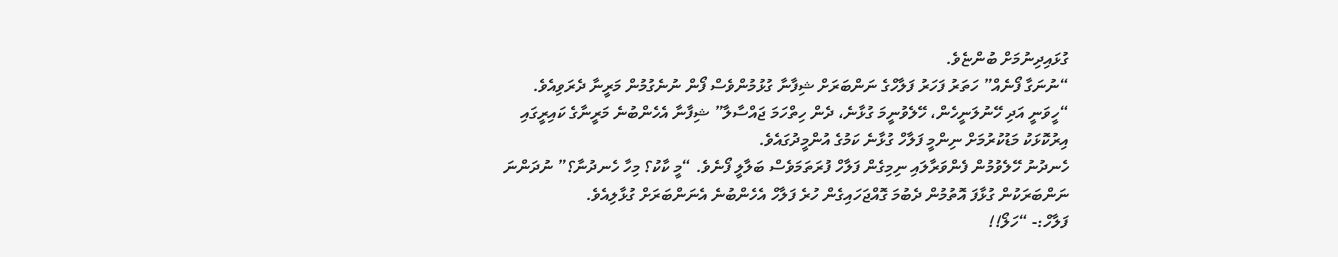ގުޅައިދިނުމަށް ބުންޏެވެ.
“ނުނަގާ ފޯނެއް” ހަތަރު ފަހަރު ފަލާހްގެ ނަންބަރަށް ޝިފާނާ ގުޅުމުންވެސް ފޯން ނުނެގުމުން މަރީނާ ދެރަވިއެވެ. “ހީވަނީ އަދި ހޭނުލަނީހެން، ހޭލެވުނީމަ ގުޅާނެ، ދެން ހިތްހަމަ ޖައްސާލާ” ޝިފާނާ އެހެންބުނެ މަރީނާގެ ކައިރީގައި އިރުކޮޅަކު މަޑުކުރުމަށް ނިންމީ ފަލާހް ގުޅާނެ ކަމުގެ އުންމީދުގައެވެ.
ހެނދުނު ހޭލެވުމުން ފެންވަރާލައި ނިމިގެން ފަލާހް ފުރަތަމަވެސް ބަލާލީ ފޯނެވެ. “މީ ކާކު؟ މިހާ ހެނދުނާ؟” ނުދަންނަ ނަންބަރަކުން ގުޅާފަ އޮތުމުން ދެބުމަ ގޮއްޖަހައިގެން ހުރެ ފަލާހް އެހެންބުނެ އެނަންބަރަށް ގުޅާލިއެވެ.
ފަލާހް:- “ހަލޯ!!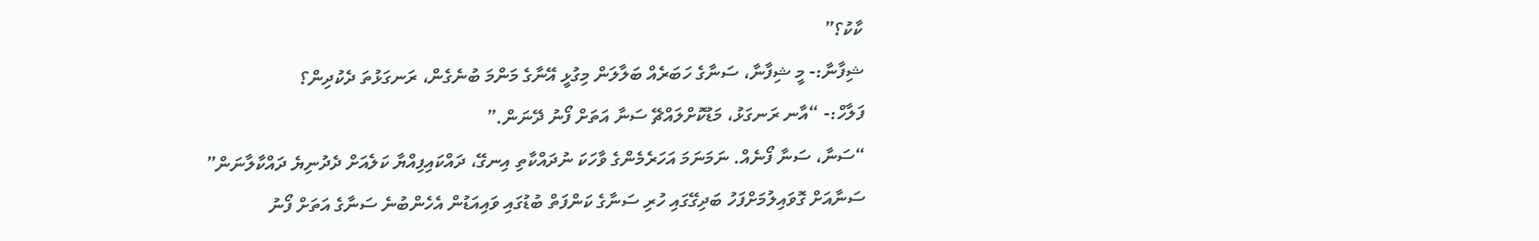ކާކު؟”
ޝިފާނާ:- މީ ޝިފާނާ، ސަނާގެ ހަބަރެއް ބަލާލަން މިގުޅީ އޭނާގެ މަންމަ ބުނެގެން، ރަނގަޅުތަ ދެކުދިން؟
ފަލާހް:- “އާނ ރަނގަޅު، މަޑުކޮށްލައްޗޭ ސަނާ އަތަށް ފޯނު ދޭނަން.”
“ސަނާ، ސަނާ ފޯނެއް. ނަމަނަމަ އަހަރެމެންގެ ވާހަކަ ނުދައްކާތި އިނގޭ، ދައްކައިފިއްޔާ ކަލެއަށް ދެދުނިޔެ ދައްކާލާނަން” ސަނާއަށް ގޮވައިލުމަށްފަހު ބަދިގޭގައި ހުރި ސަނާގެ ކަންފަތް ބުޑުގައި ވައިއަޑުން އެހެންބުނެ ސަނާގެ އަތަށް ފޯނު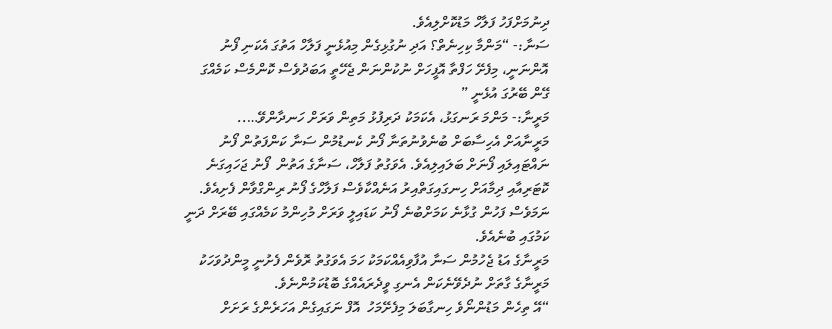ދިނުމަށްފަހު ފަލާހް މަޑުކޮށްލިއެވެ.
ސަނާ:- “މަންމާ ކިހިނެތް؟ އަދި ނުގުޅިގެން މިއުޅެނީ ފަލާހް އަތުގަ އެކަނި ފޯނު އޮންނަނީ، މިފެށޭ ހަފްތާ އޮފީހަށް ނުކުންނަން ޖެހޭތީ އަބަދުވެސް ކޮންމެސް ކަމެއްގަ ގޭން ބޭރުގަ އުޅެނީ ”
މަރީނާ:- މަންމަ ރަނގަޅު، އެކަމަކު ދަރިފުޅު މަތިން ވަރަށް ހަނދާންވޭ…..
މަރީނާއަށް އެހިސާބަށް ބުނެވުނުތަނާ ފޯނު ކެނޑުމުން ސަނާ ކަންފަތުން ފޯނު ނައްޓައިލައި ފޯނަށް ބަލައިލިއެވެ. އެވަގުތު ފަލާހް، ސަނާގެ އަތުން  ފޯނު ޖަހައިގަނެ ކޮޓަރިއާއި ދިމާއަށް ހިނގައިގަތްއިރު އަނެއްކާވެސް ފަލާހްގެ ފޯނު ރިންގްވާން ފެށިއެވެ. ނަމަވެސް ފަހުން ގުޅާނެ ކަމަށްބުނެ ފޯނު ކަޑައިލީ ވަރަށް މުހިންމު ކަމެއްގައި ބޭރަށް ދަނީ ކަމުގައި ބުނެއެވެ.
މަރީނާގެ އަޑު ޖެހުމުން ސަނާ އުފާވިއެއްކަމަކު ހަމަ އެވަގުތު ރޮވެން ފެށުނީ މީންދުވަހަކު މަރީނާގެ ގާތަށް ނުދެވޭނެކަން އެނގި ވީދެރައެއްގެ ބޮޑުކަމުންނެވެ.
“އޭ ތިހެން މަޑުންނޯވެ ހިނގާބަލަ މިފެށޭމަހު  އޮފް ނަގައިގެން އަހަރެންގެ ރަށަށް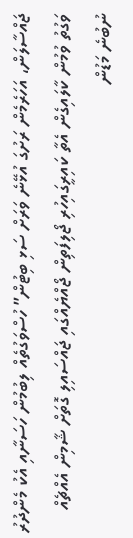ޖައްސާލަން، އަހަރެމެން ރަށުގަ އުޅޭނެ ވަރަށް ސަޅި ބިޓުން” ހުސްވަގުތެއް ލިބުމުން ހަސަނާއި އެކު މެންދުރު ވަގުތު ވުމުން ކާލައިގެން އެތާ ކައިރީގައިހުރި ޖޯލިފަތިން ޖޯއްޔެއްގައި ޖައްސައިލި ގޮތަށް ޝާމިން އެއްޗެއް ނުބުނެ މަޑުން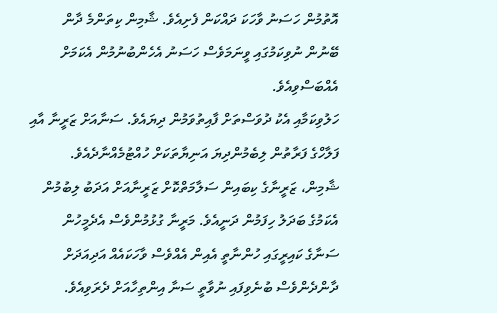އޮތުމުން ހަސަނު ވާހަކަ ދައްކަން ފެށިއެވެ. ޝާމިން ކިތަންމެ ދާން ބޭނުން ނުވިކަމުގައި ވީނަމަވެސް ހަސަނު އެހެންބުނުމުން އެކަމަށް އެއްބަސްވިއެވެ.
ހަލުވިކަމާއި އެކު ދުވަސްތަށް ފާއިތުވަމުން ދިޔައެވެ. ސަނާއަށް ޒަރީނާ އާއި ފަލާހްގެ ފަރާތުން ލިބެމުންދިޔަ އަނިޔާތަކަށް ހުއްޓުމެއްނާދެއެވެ. ޝާމިން، ޒަރީނާގެ ކިބައިން ސަލާމަތްކޮށް ޒަރީނާއަށް އަދަބު ލިބުމުން އެކަމުގެ ބަދަލު ހިފަމުން ދަނީއެވެ. މަރީނާ ގުޅުމުންވެސް އެދެމީހުން ސަނާގެ ކައިރީގައި ހުންނާތީ އެއިން އެއްވެސް ވާހަކައެއް އަދިއަދަށް ދާންދެންވެސް ބުނެވިފައި ނުވާތީ ސަނާ އިންތިހާއަށް ދެރަވިއެވެ.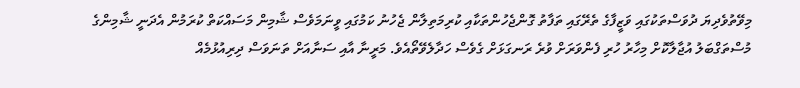މިވޭތުވެދިޔަ ދުވަސްތަކުގައި ވަޒީފާގެ ތެރޭގައި ތަފާތު ގޮންޖެހުންތަކާއި ކުރިމަތިލާން ޖެހުނު ކަމުގައި ވީނަމަވެސް ޝާމިން މަސައްކަތް ކުރަމުން އެދަނީ ޝާމިންގެ މުސްތަގްބަލު އުޖާލާކޮށް މިހާރު ހުރި ފެންވަރަށް ވުރެ ރަނގަޅަށް ގެވެސް ހަދާލެވޭތޯއެވެ. މަރީނާ އާއި ސަނާއަށް ތަނަވަސް ދިރިއުޅުމެއް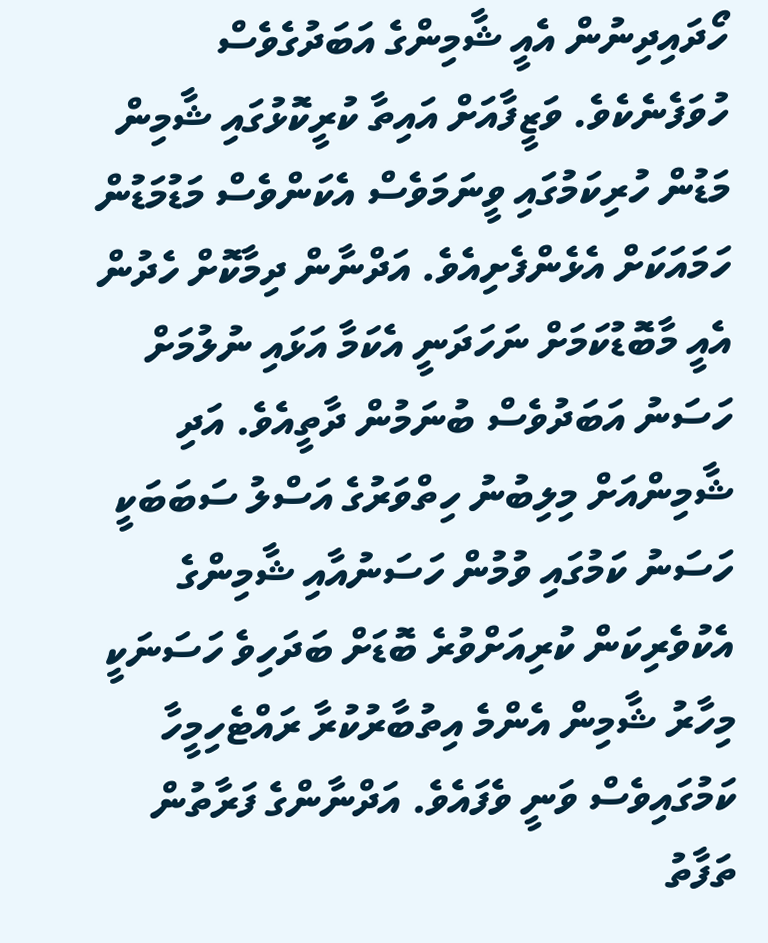ހޯދައިދިނުން އެއީ ޝާމިންގެ އަބަދުގެވެސް ހުވަފެނެކެވެ. ވަޒީފާއަށް އައިތާ ކުރީކޮޅުގައި ޝާމިން މަޑުން ހުރިކަމުގައި ވީނަމަވެސް އެކަންވެސް މަޑުމަޑުން ހަމައަކަށް އެޅެންފެށިއެވެ. އަދްނާން ދިމާކޮށް ހެދުން އެއީ މާބޮޑުކަމަށް ނަހަދަނީ އެކަމާ އަޅައި ނުލުމަށް ހަސަނު އަބަދުވެސް ބުނަމުން ދާތީއެވެ. އަދި ޝާމިންއަށް މިލިބުނު ހިތްވަރުގެ އަސްލު ސަބަބަކީ ހަސަނު ކަމުގައި ވުމުން ހަސަނުއާއި ޝާމިންގެ އެކުވެރިކަން ކުރިއަށްވުރެ ބޮޑަށް ބަދަހިވެ ހަސަނަކީ މިހާރު ޝާމިން އެންމެ އިތުބާރުކުރާ ރައްޓެހިމީހާ ކަމުގައިވެސް ވަނީ ވެފައެވެ. އަދްނާންގެ ފަރާތުން ތަފާތު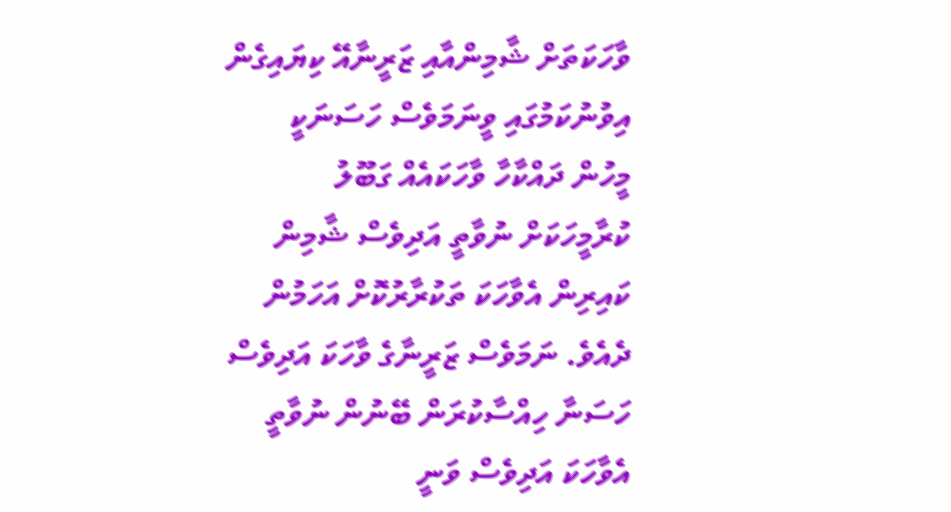ވާހަކަތަށް ޝާމިންއާއި ޒަރީނާއޭ ކިޔައިގެން އިވުނުކަމުގައި ވީނަމަވެސް ހަސަނަކީ މީހުން ދައްކާހާ ވާހަކައެއް ގަބޫލު ކުރާމީހަކަށް ނުވާތީ އަދިވެސް ޝާމިން ކައިރިން އެވާހަކަ ތަކުރާރުކޮށް އަހަމުން ދެއެވެ. ނަމަވެސް ޒަރީނާގެ ވާހަކަ އަދިވެސް ހަސަނާ ހިއްސާކުރަން ބޭނުން ނުވާތީ އެވާހަކަ އަދިވެސް ވަނީ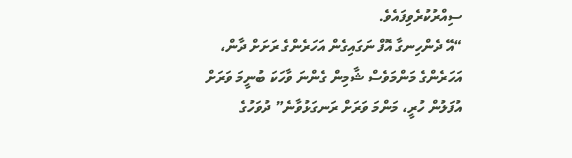ސިއްރުކުރެވިފައެވެ.
“އޭ ދެންހިނގާ އޮފް ނަގައިގެން އަހަރެންގެ ރަށަށް ދާން، އަހަރެންގެ މަންމަވެސް ޝާމިން ގެންނަ ވާހަކަ ބުނީމަ ވަރަށް އުފަލުން ހުރީ، މަންމަ ވަރަށް ރަނގަޅުވާނެ” ދުވަހުގެ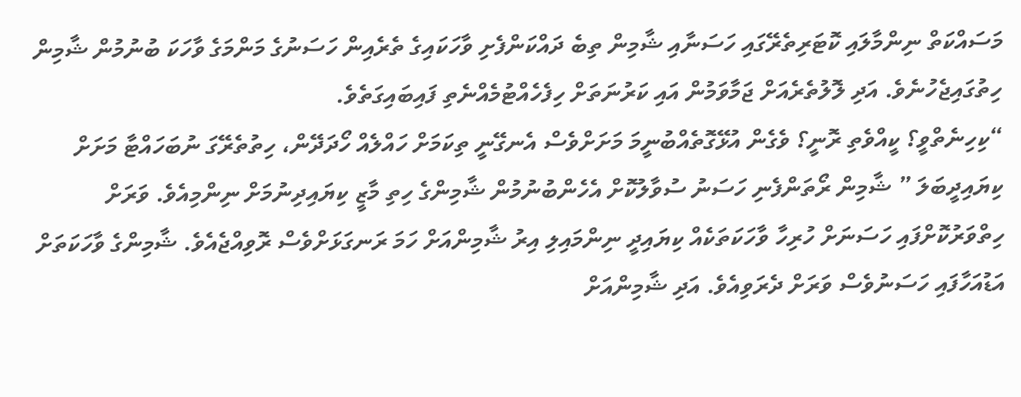މަސައްކަތް ނިންމާލައި ކޮޓަރިތެރޭގައި ހަސަނާއި ޝާމިން ތިބެ ދައްކަންފެށި ވާހަކައިގެ ތެރެއިން ހަސަނުގެ މަންމަގެ ވާހަކަ ބުނުމުން ޝާމިން ހިތުގައިޖެހުނެވެ. އަދި ލޮލުތެރެއަށް ޖަމާވަމުން އައި ކަރުނަތަށް ހިފެހެއްޓުމެއްނެތި ފައިބައިގަތެވެ.
“ކިހިނެތްވީ؟ ކީއްވެތި ރޮނީ؟ ވެގެން އުޅޭގޮތެއްބުނީމަ މަށަށްވެސް އެނގޭނީ ތިކަމަށް ހައްލެއް ހޯދަދޭން، ހިތުތެރޭގަ ނުބަހައްޓާ މަށަށް ކިޔައިދީބަލަ ” ޝާމިން ރޯތަންފެނި ހަސަނު ސުވާލުކޮށް އެހެންބުނުމުން ޝާމިންގެ ހިތި މާޒީ ކިޔައިދިނުމަށް ނިންމިއެވެ. ވަރަށް ހިތްވަރުކޮށްފައި ހަސަނަށް ހުރިހާ ވާހަކަތަކެއް ކިޔައިދީ ނިންމައިލި އިރު ޝާމިންއަށް ހަމަ ރަނގަޅަށްވެސް ރޮވިއްޖެއެވެ. ޝާމިންގެ ވާހަކަތަށް އަޑުއަހާފައި ހަސަނުވެސް ވަރަށް ދެރަވިއެވެ. އަދި ޝާމިންއަށް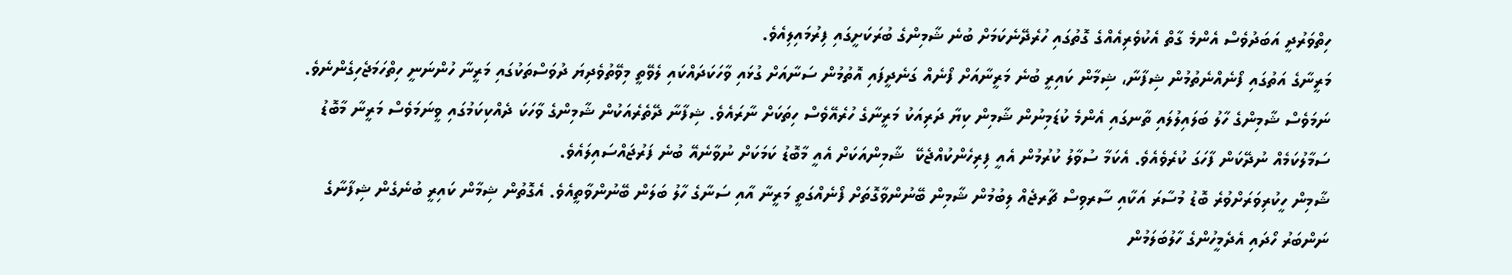ހިތްވަރުދީ އަބަދުވެސް އެންމެ ގާތް އެކުވެރިއެއްގެ ގޮތުގައި ހުރެދޭނެކަމަށް ބުނެ ޝާމިންގެ ބުރަކަށީގައި ފިރުމައިލިއެވެ.
މަރީނާގެ އަތުގައި ފޯނެއްނެތުމުން ޝިފާނާ، ޝިމާން ކައިރީ ބުނެ މަރީނާއަށް ފޯނެއް ގަނެދީފައި އޮތުމުން ސަނާއަށް ގުޅައި ވާހަކަދައްކައި ލެވޭތީ މިވޭތުވެދިޔަ ދުވަސްތަކުގައި މަރީނާ ހުންނަނީ ހިތްހަމަޖެހިގެންނެވެ. ނަމަވެސް ޝާމިންގެ ހާލު ބަލައިލުލައި ތާނގައި އެންމެ ކުޑަމިނުން ޝާމިން ކިޔާ ދަރިއަކު މަރީނާގެ ހުރެއޭވެސް ހިތަކަށް ނާރައެވެ. ޝިފާނާ ދޭތެރެއަކުން ޝާމިންގެ ވާހަކަ ދެއްކިކަމުގައި ވީނަމަވެސް މަރީނާ މާބޮޑު ސަމާލުކަމެއް ނުދޭކަން ފާހަގަ ކުރެވެއެވެ. އެކަމާ ސުވާލު ކުރުމުން އެއީ ފިރިހެންކުއްޖެކޭ  ޝާމިންއަކަށް އެއީ މާބޮޑު ކަމަކަށް ނުވާނެއޭ ބުނެ ފަރުޖައްސައިލައެވެ.
ޝާމިން ހީކުރިވަރަށްވުރެ ބޮޑު މުސާރަ އަކާއި ސާރވިސް ޗާރޖެއް ލިބުމުން ޝާމިން ބޭނުންވާގޮތަށް ފޯނެއްގަތީ މަރީނާ އާއި ސަނާގެ ހާލު ބަލަން ބޭނުންވާތީއެވެ. އެގޮތުން ޝިމާން ކައިރީ ބުނެގެން ޝިފާނާގެ ނަންބަރު ހޯދައި އެދެމީހުންގެ ހާލުބަލަމުން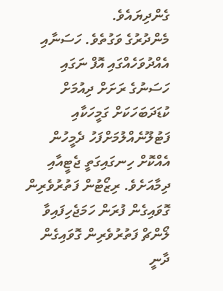ގެންދިޔައެވެ.
މެންދުރުގެ ވަގުތެވެ. ހަސަނާއި އެއްދުވަހެއްގައި އޮފް ނަގައި ހަސަނުގެ ރަށަށް ދިއުމަށް ކުޑަދަބަހަކަށް ގަމީހަކާއި ފަޓުލޫނެއްލުމަށްފަހު ދެމީހުން އެއްކޮށް ހިނގައިގަތީ ޖެޓީއާއި ދިމާއަށެވެ. ރިޒޯޓުން ފަތުރުވެރިން ގޮވައިގެން ފުރަން ހަމަޖެހިފައިވާ ލޯންޗް ފަތުރުވެރިން ގޮވައިގެން ދާނީ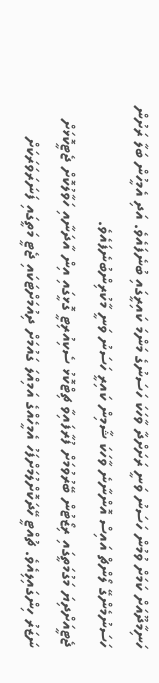ހަނިމާދޫއަށް ކަމަށް ވުމުން ހަސަނު ވަނީ ރަށަށްދާ ވާހަކަ ހަސަނުގެ މަންމަ ކައިރީގައި ބުނެފައެވެ. އަދި އެމީހުން ބަލާ ރަށުން ހަސަނުމެންގޭ ލޯންޗް އައިސް އޮންނާނެ ވާހަކަ ޝާމިން ކައިރީ ހަސަނު ވަނީ މާކުރިންބުނެފައެވެ.
ޖެޓީއަށްދިޔަ މަގުމަތީގައި ރިޒޯޓުން ބޭރުވުމަށް ފުރާފައިވާ ޗިޓްކޮޅު ސެކިއުރިޓީ ގޮޅީގައި އިން އާދަނާއި ހަވާލުކޮށް ޖެޓީކޮޅަށް ނަޒަރު ހިންގައިލިއެވެ. ޗުއްޓީ ހޭދަކޮށްލުމަށްފަހު އެމީހެއްގެ އަމިއްލަ ގައުމަށް ދިއުމަށްޓަކައި ޖެޓީ މަތީގައި ފަނަރަވަރަކަށް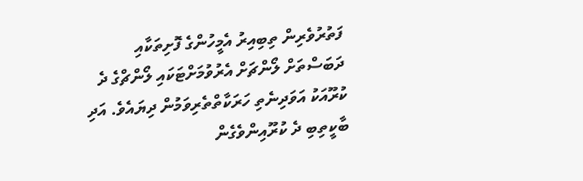ފަތުރުވެރިން ތިބިއިރު އެމީހުންގެ ފޮށިތަކާއި ދަބަސްތަށް ލޯންޗަށް އެރުވުމަށްޓަކައި ލޯންޗްގެ ދެ ކުރޫއަކު އަވަދިނެތި ހަރަކާތްތެރިވަމުން ދިޔައެވެ. އަދި ބާކީތިބި ދެ ކުރޫއިންވެގެން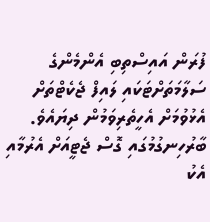ފުރަން އައިސްތިބި އެންމެންގެ ސަލާމަތަށްޓަކައި ލައިފް ޖެކެޓްތަށް އެޅުވުމަށް އެހީތެރިވަމުން ދިޔައެވެ.
ބާރުހިނގުމުގައި ގޮސް ޖެޓީއަށް އެރުމާއި އެކު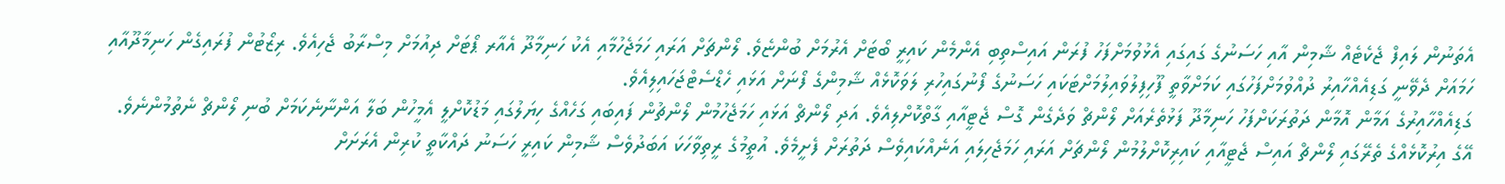އެތަނުން ލައިފް ޖެކެޓެއް ޝާމިން އާއި ހަސަނުގެ ގައިގައި އެޅުވުމަށްފަހު ފުރަން އައިސްތިބި އެންމެން ކައިރީ ބޯޓަށް އެރުމަށް ބުންޏެވެ. ލޯންޗަށް އަރައި ހަމަޖެހުމާއި އެކު ހަނިމާދޫ އެއާރ ޕޯޓަށް ދިއުމަށް މިސްރާބު ޖެހިއެވެ. ރިޒޯޓުން ފުރައިގެން ހަނިމާދޫއާއި ހަމައަށް ދެވޭނީ ގަޑިއެއްހާއިރު ދުއްވުމަށްފަހުގައި ކަމަށްވާތީ ފޫހިފިލުވައިލުމަށްޓަކައި ހަސަނުގެ ފޯނުގައިހުރި ލަވަކޮޅެއް ޝާމިންގެ ފޯނަށް އަޅައި ހެޑްސެޓްޖަހައިލިއެވެ.
ގަޑިއެއްހާއިރުގެ އަމާން އޮމާން ދަތުރަކަށްފަހު ހަނިމާދޫ ފަޅުތެރެއަށް ލޯންޗް ވަދެގެން ގޮސް ޖެޓީއާއި ގާތްކޮށްލިއެވެ. އަދި ލޯންޗް އަޅައި ހަމަޖެހުމުން ލޯންޗުން ފައިބައި ގަހެއްގެ ހިޔަލުގައި މަޑުކޮށްލީ އެމީހުން ބަލާ އަންނާނެކަމަށް ބުނި ލޯންޗް ނެތުމުންނެވެ.
އޭގެ އިރުކޮޅެއްގެ ތެރޭގައި ލޯންޗް އައިސް ޖެޓީއާއި ކައިރިކޮށްލުމުން ލޯންޗަށް އަރައި ހަމަޖެހިލައި އަނެއްކައިވެސް ދަތުރަށް ފެށީމެވެ. އުތީމުގެ ރީތިވާހަކަ އަބަދުވެސް ޝާމިން ކައިރީ ހަސަނު ދައްކާތީ ކުރިން އެރަށަށް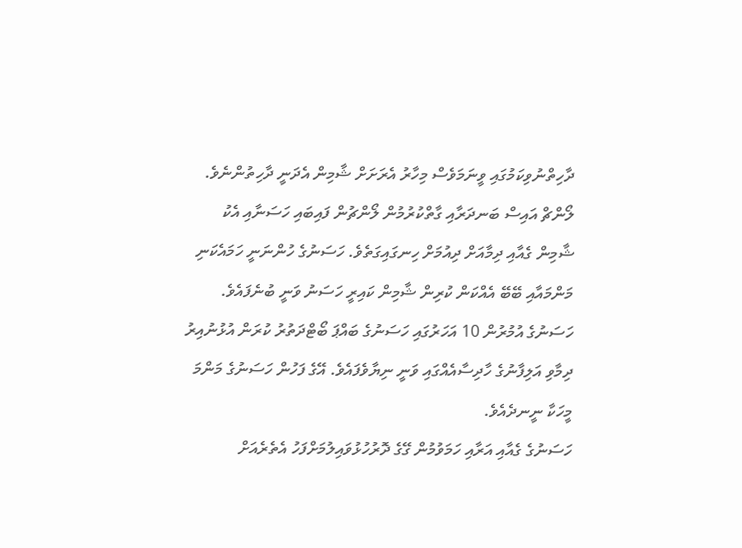ދާހިތްނުވިކަމުގައި ވީނަމަވެސް މިހާރު އެރަށަށް ޝާމިން އެދަނީ ދާހިތުންނެވެ. ލޯންޗް އައިސް ބަނދަރާއި ގާތްކުރުމުން ލޯންޗުން ފައިބައި ހަސަނާއި އެކު ޝާމިން ގެއާއި ދިމާއަށް ދިއުމަށް ހިނގައިގަތެވެ. ހަސަނުގެ ހުންނަނީ ހަމައެކަނި މަންމައާއި ބޭބޭ އެއްކަން ކުރިން ޝާމިން ކައިރީ ހަސަނު ވަނީ ބުނެފައެވެ. ހަސަނުގެ އުމުރުން 10 އަހަރުގައި ހަސަނުގެ ބައްޕަ ބޯޓްދަތުރު ކުރަން އުޅުނުއިރު ދިމާވި އަލިފާނުގެ ހާދިސާއެއްގައި ވަނީ ނިޔާވެފައެވެ. އޭގެ ފަހުން ހަސަނުގެ މަންމަ މީހަކާ ނީނދެއެވެ.
ހަސަނުގެ ގެއާއި އަރާއި ހަމަވުމުން ގޭގެ ދޮރުހުޅުވައިލުމަށްފަހު އެތެރެއަށް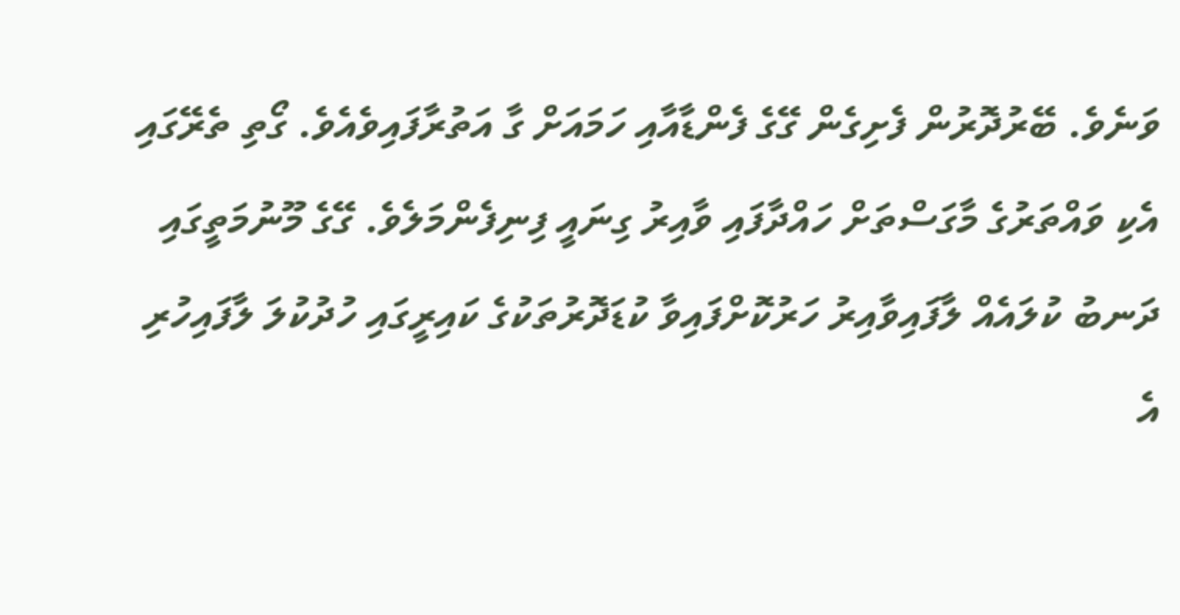ވަނެވެ. ބޭރުދޮރުން ފެށިގެން ގޭގެ ފެންޑާއާއި ހަމައަށް ގާ އަތުރާފައިވެއެވެ. ގޯތި ތެރޭގައި އެކި ވައްތަރުގެ މާގަސްތަށް ހައްދާފައި ވާއިރު ގިނައީ ފިނިފެންމަލެވެ. ގޭގެ މޫނުމަތީގައި ދަނބު ކުލައެއް ލާފައިވާއިރު ހަރުކޮށްފައިވާ ކުޑަދޮރުތަކުގެ ކައިރީގައި ހުދުކުލަ ލާފައިހުރި އެ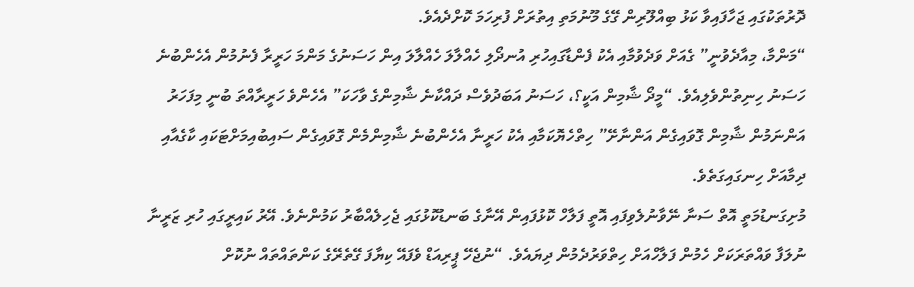ދޮރުތަކުގައި ޖަހާފައިވާ ކަޅު ބިއްލޫރިން ގޭގެ މޫނުމަތި އިތުރަށް ފުރިހަމަ ކޮށްދެއެވެ.
“މަންމާ، މިއާދެވުނީ” ގެއަށް ވަދެވުމާއި އެކު ފެންޑާގައިހުރި އުނދޯލި ހެއްލާލަ ހެއްލާލަ އިން ހަސަނުގެ މަންމަ ހަރީރާ ފެނުމުން އެހެންބުނެ ހަސަނު ހިނިތުންވެލިއެވެ. “މީދޯ ޝާމިން އަކީ؟، ހަސަނު އަބަދުވެސް ދައްކާނެ ޝާމިންގެ ވާހަކަ” އެހެންވެ ހަރީރާއްތަ ބުނީ މިފަހަރު އަންނަމުން ޝާމިން ގޮވައިގެން އަންނާށޭ” ހިތްހެޔޮކަމާއި އެކު ހަރީނާ އެހެންބުނެ ޝާމިންމެން ގޮވައިގެން ސައިބުއިމަށްޓަކައި ކާގެއާއި ދިމާއަށް ހިނގައިގަތެވެ.
މުށިގަނޑުމަތީ އޮތް ސަނާ ނޭވާނުލެވިފައި އޮތީ ފަލާހް ކޮޅުފައިން އޭނާގެ ބަނޑުކޮޅުގައި ޖެހިލެއްބާރު ކަމުންނެވެ. އޭރު ކައިރީގައި ހުރި ޒަރީނާ ނުލަފާ ވައްތަރަކަށް ހެމުން ފަލާހްއަށް ހިތްވަރުދެމުން ދިޔައެވެ. “ނުޖެހޭ ޕީރިއަޑް ވެފައޭ ކިޔާފަ ގޭތެރޭގެ ކަންތައްތައް ނުކޮށް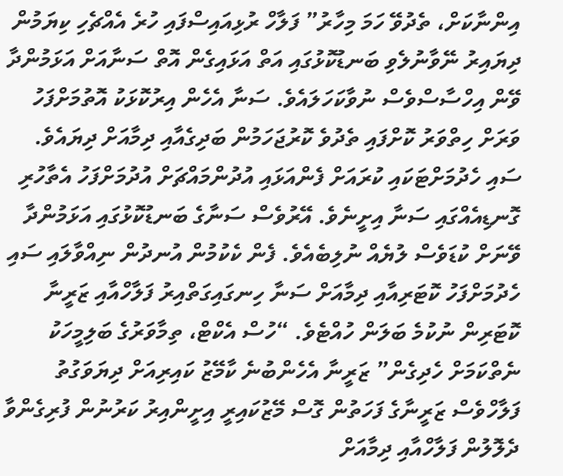އިންނާކަށް، ތެދުވޭ ހަމަ މިހާރު” ފަލާހް ރުޅިއައިސްފައި ހުރެ އެއްޗެހި ކިޔަމުން ދިޔައިރު ނޭވާނުލެވި ބަނޑުކޮޅުގައި އަތް އަޅައިގެން އޮތް ސަނާއަށް އަޅަމުންދާ ވޭން އިހްސާސްވެސް ނުވާކަހަލައެވެ. ސަނާ އެހެން އިރުކޮޅަކު އޮތުމަށްފަހު ވަރަށް ހިތްވަރު ކޮށްފައި ތެދުވެ ކޮރުޖަހަމުން ބަދިގެއާއި ދިމާއަށް ދިޔައެވެ.
ސައި ހެދުމަށްޓަކައި ކުރައަށް ފެންއަޅައި އުދުންމައްޗަށް އުދުމަށްފަހު އެތާހުރި ގޮނޑިއެއްގައި ސަނާ އިށީނެވެ. އޭރުވެސް ސަނާގެ ބަނޑުކޮޅުގައި އަޅަމުންދާ ވޭނަށް ކުޑަވެސް ލުޔެއް ނުލިބެއެވެ. ފެން ކެކުމުން އުނދުން ނިއްވާލައި ސައި ހެދުމަށްފަހު ކޮޓަރިއާއި ދިމާއަށް ސަނާ ހިނގައިގަތްއިރު ފަލާހްއާއި ޒަރީނާ ކޮޓަރިން ނުކުމެ ބަލަން ހުއްޓެވެ. “ހުސް އެކްޓް، ތިމާވަރުގެ ބަލިމީހަކު ނެތްކަމަށް ހެދިގެން” ޒަރީނާ އެހެންބުނެ ކާމޭޒު ކައިރިއަށް ދިޔަވަގުތު ފަލާހްވެސް ޒަރީނާގެ ފަހަތުން ގޮސް މޭޒުކައިރީ އިށީންއިރު ކަރުނުން ފުރިގެންވާ ދެލޮލުން ފަލާހްއާއި ދިމާއަށް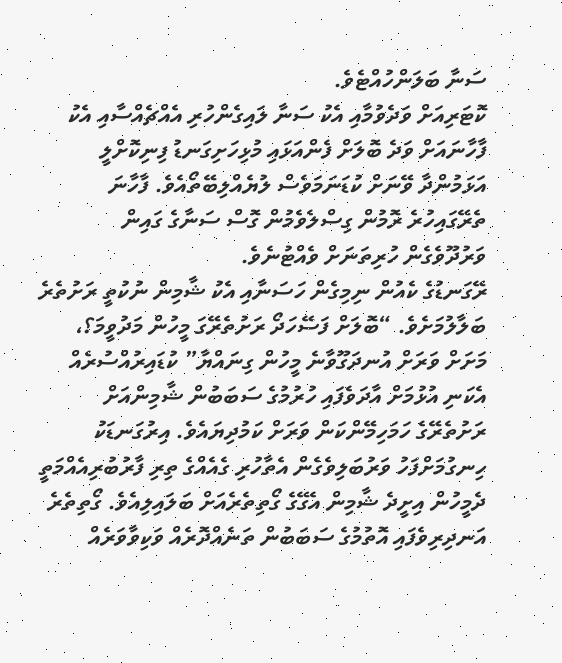ސަނާ ބަލަންހުއްޓެވެ.
ކޮޓަރިއަށް ވަދެވުމާއި އެކު ސަނާ ލައިގެންހުރި އެއްޗެއްސާއި އެކު ފާހާނައަށް ވަދެ ބޮލަށް ފެންއަޅައި މުޅިހަށިގަނޑު ފިނިކޮށްލީ އަޅަމުންދާ ވޭނަށް ކުޑަނަމަވެސް ލުޔެއްލިބޭތޯއެވެ. ފާހާނަ ތެރޭގައިހުރެ ރޮމުން ގިސްލެވެމުން ގޮސް ސަނާގެ ގައިން ވަރުދޫވެގެން ހުރިތަނަށް ވެއްޓުނެވެ.
ރޭގަނޑުގެ ކެއުން ނިމިގެން ހަސަނާއި އެކު ޝާމިން ނުކުތީ ރަށުތެރެ ބަލާލުމަށެވެ. “ބޮލަށް ފަސޭހަދޯ ރަށުތެރޭގަ މީހުން މަދުވީމަ؟، މަށަށް ވަރަށް އުނދަގޫވާނެ މީހުން ގިނައްޔާ” ކުޑައިރުއްސުރެއް އެކަނި އުޅުމަށް އާދަވެފައި ހުރުމުގެ ސަބަބުން ޝާމިންއަށް ރަށުތެރޭގެ ހަމަހިމޭންކަން ވަރަށް ކަމުދިޔައެވެ. އިރުގަނޑަކު ހިނގުމަށްފަހު ވަރުބަލިވެގެން އެތާހުރި ގެއެއްގެ ތިރި ފާރުބުރިއެއްމަތީ ދެމީހުން އިށީދެ ޝާމިން އެގޭގެ ގޯތިތެރެއަށް ބަލައިލިއެވެ. ގޯތިތެރެ އަނދިރިވެފައި އޮތުމުގެ ސަބަބުން ތަނެއްދޮރެއް ވަކިވާވަރެއް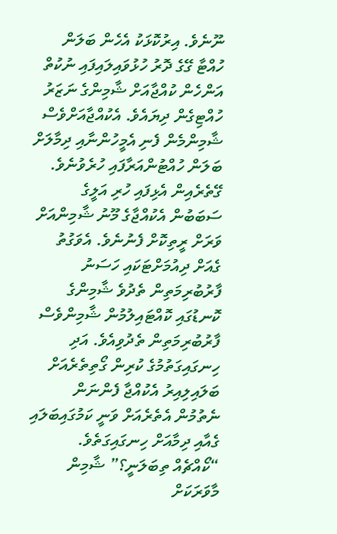ނޫނެވެ. އިރުކޮޅަކު އެހެން ބަލަން ހުއްޓާ ގޭގެ ދޮރު ހުޅުވައިލައިފައި ނުކުތް އަންހެން ކުއްޖާއަށް ޝާމިންގެ ނަޒަރު ހުއްޓިގެން ދިޔައެވެ. އެކުއްޖާއަށްވެސް ޝާމިންމެން ފެނި އެމީހުންނާއި ދިމާލަށް ބަލަން ހުއްޓުންއަރާފައި ހުރެވުނެވެ. ގޭތެރެއިން އެޅިފައި ހުރި އަލީގެ ސަބަބުން އެކުއްޖާގެ މޫނު ޝާމިންއަށް ވަރަށް ރީތިކޮށް ފެނުނެވެ. އެވަގުތު ގެއަށް ދިއުމަށްޓަކައި ހަސަނު ފާރުބުރިމަތިން ތެދުވެ ޝާމިންގެ ކޮނޑުގައި ކޮއްޓައިލުމުން ޝާމިންވެސް ފާރުބުރިމަތިން ތެދުވިއެވެ. އަދި ހިނގައިގަތުމުގެ ކުރިން ގޯތިތެރެއަށް ބަލައިލިއިރު އެކުއްޖާ ފެންނަން ނެތުމުން އެތެރެއަށް ވަނީ ކަމުގައިބަލައި ގެއާއި ދިމާއަށް ހިނގައިގަތެވެ.
“ކޯއްޗެއް ތިބަލަނީ؟” ޝާމިން މާވަރަކަށް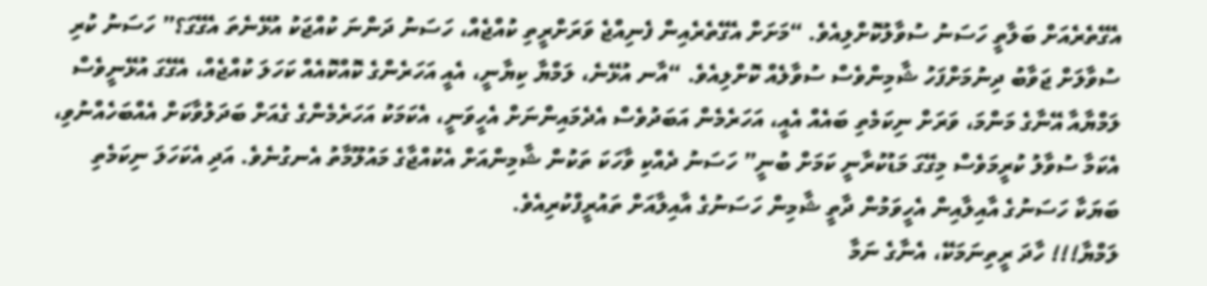އެގޭތެރެއަށް ބަލާތީ ހަސަނު ސުވާލުކޮށްލިއެވެ. “މަށަށް އެގޭތެރެއިން ފެނިއްޖެ ވަރަށްރީތި ކުއްޖެއް، ހަސަނު ދަންނަ ކުއްޖަކު އުޅޭނެތަ އެގޭގަ؟” ހަސަނު ކުރި ސުވާލަށް ޖަވާބު ދިނުމަށްފަހު ޝާމިންވެސް ސުވާލެއް ކޮށްލިއެވެ. “އާނ އުޅޭނެ، ލަމްޔާ ކިޔާނީ، އެއީ އަހަރެންގެ ކޮއްކޮއެއް ކަހަލަ ކުއްޖެއް، އެގޭގަ އުޅޭނީވެސް ލަމްޔާއާ އޭނާގެ މަންމަ، ވަރަށް ނިކަމެތި ބައެއް އެއީ، އަހަރެމެން އަބަދުވެސް އެދެމައިންނަށް އެހީވަނީ، އެކަމަކު އަހަރެމެންގެ ގެއަށް ބަދަލުވާކަށް އެއްބަހެއްނުވި، އެކަމާ ސުވާލު ކުރީމަވެސް މިގޭގަ މަޑުކުރާނީ ކަމަށް ބުނީ” ހަސަނު ދެއްކި ވާހަކަ ތަކުން ޝާމިންއަށް އެކުއްޖާގެ މައުލޫމާތު އެނގުނެވެ. އަދި އެކަހަލަ ނިކަމެތި ބަޔަކާ ހަސަނުގެ އާއިލާއިން އެހީވަމުން ދާތީ ޝާމިން ހަސަނުގެ އާއިލާއަށް ތައުރީފްކުރިއެވެ.
ލަމްޔާ!!! ހާދަ ރީތިނަމަކޭ، އެނާގެ ނަމާ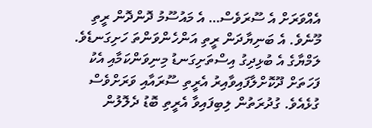އެއްވަރަށް އެ ސޫރަވެސް… އެ މައުސޫމު ދޮންދޮން ރީތި މޫނެވެ. އެ ބަނިޔާދަން ރީތި އަންހެންވަންތަ ހަށިގަނޑެވެ. ލަމްޔާގެ އެ ބުޅިދިގު އިސްތަށިގަނޑު މިނިވަންކަމާއި އެކު ފަހަތަށް ދޫކޮށްލާފައިވާއިރު އެރީތި ސޫރައާއި ވަރަށްވެސް ގުޅެއެވެ. ގުދުރަތުން ލިބިފައިވާ އެރީތި ބޮޑު ދެލޮލުން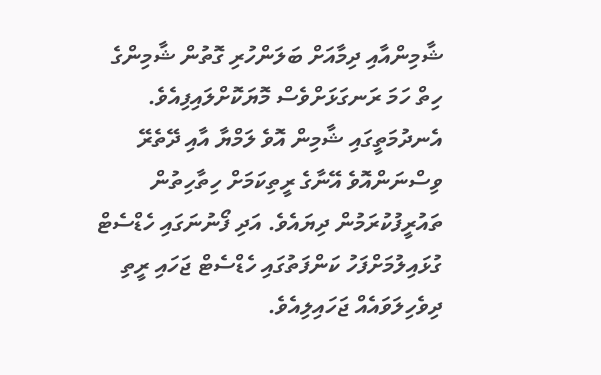ޝާމިންއާއި ދިމާއަށް ބަލަންހުރި ގޮތުން ޝާމިންގެ ހިތް ހަމަ ރަނގަޅަށްވެސް މޮޔަކޮށްލައިފިއެވެ. އެނދުމަތީގައި ޝާމިން އޮވެ ލަމްޔާ އާއި ދޭތެރޭ ވިސްނަންއޮވެ އޭނާގެ ރީތިކަމަށް ހިތާހިތުން ތައުރީފުކުރަމުން ދިޔައެވެ. އަދި ފޯނުނަގައި ހެޑްސެޓް ގުޅައިލުމަށްފަހު ކަންފަތުގައި ހެޑްސެޓް ޖަހައި ރީތި ދިވެހިލަވައެއް ޖަހައިލިއެވެ.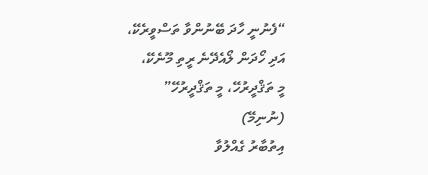“ފެނުނީ ހާދަ ބޭނުންވާ ތަސްވީރެކޭ،
އަދި ހޯދަން ލޯއެދޭނެ ރީތި މޫނެކޭ،
މީ ތަޤްދީރުހޭ، މީ ތަޤްދީރުހޭ”
(ނުނިމޭ)
އިތުބާރު ގެއްލުވާ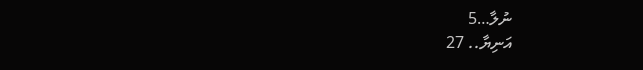ނުލާ…5
އަނިޔާ.. 27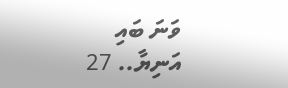ވަނަ ބައި
އަނިޔާ.. 27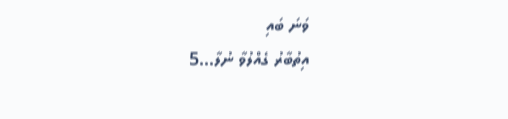ވަނަ ބައި
އިތުބާރު ގެއްލުވާ ނުލާ…5